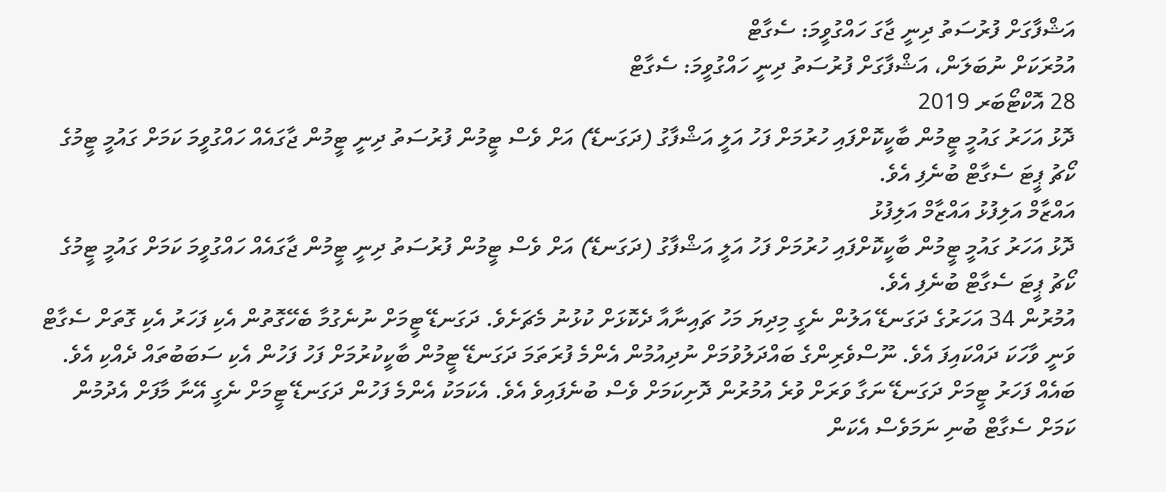އަޝްފާގަށް ފުރުސަތު ދިނީ ޖާގަ ހައްގުވީމަ: ސެގާޓް
އުމުރަކަށް ނުބަލަން، އަޝްފާގަށް ފުރުސަތު ދިނީ ހައްގުވީމަ: ސެގާޓް
28 އޮކްޓޯބަރ 2019
ދޮޅު އަހަރު ގައުމީ ޓީމުން ބާކީކޮށްފައި ހުރުމަށް ފަހު އަލީ އަޝްފާގު (ދަގަނޑޭ) އަށް ވެސް ޓީމުން ފުރުސަތު ދިނީ ޓީމުން ޖާގައެއް ހައްގުވީމަ ކަމަށް ގައުމީ ޓީމުގެ ކޯޗު ޕީޓަ ސެގާޓް ބުނެފި އެވެ.
އައްޒާމް އަލިފުޅު އައްޒާމް އަލިފުޅު
ދޮޅު އަހަރު ގައުމީ ޓީމުން ބާކީކޮށްފައި ހުރުމަށް ފަހު އަލީ އަޝްފާގު (ދަގަނޑޭ) އަށް ވެސް ޓީމުން ފުރުސަތު ދިނީ ޓީމުން ޖާގައެއް ހައްގުވީމަ ކަމަށް ގައުމީ ޓީމުގެ ކޯޗު ޕީޓަ ސެގާޓް ބުނެފި އެވެ.
އުމުރުން 34 އަހަރުގެ ދަގަނޑޭ އަލުން ނެގީ މިދިޔަ މަހު ޗައިނާއާ ދެކޮޅަށް ކުޅުނު މެޗަށެވެ. ދަގަނޑޭ ޓީމަށް ނުނެގުމާ ބެހޭގޮތުން އެކި ފަހަރު އެކި ގޮތަށް ސެގާޓް ވަނީ ވާހަކަ ދައްކައިފަ އެވެ. ނޫސްވެރިންގެ ބައްދަލުވުމަށް ނުދިއުމުން އެންމެ ފުރަތަމަ ދަގަނޑޭ ޓީމުން ބާކީކުރުމަށް ފަހު ފަހުން އެކި ސަބަބުތައް ދެއްކި އެވެ. ބައެއް ފަހަރު ޓީމަށް ދަގަނޑޭ ނަގާ ވަރަށް ވުރެ އުމުރުން ދޮށިކަމަށް ވެސް ބުނެފައިވެ އެވެ. އެކަމަކު އެންމެ ފަހުން ދަގަނޑޭ ޓީމަށް ނެގީ އޭނާ މާފަށް އެދުމުން ކަމަށް ސެގާޓް ބުނި ނަމަވެސް އެކަން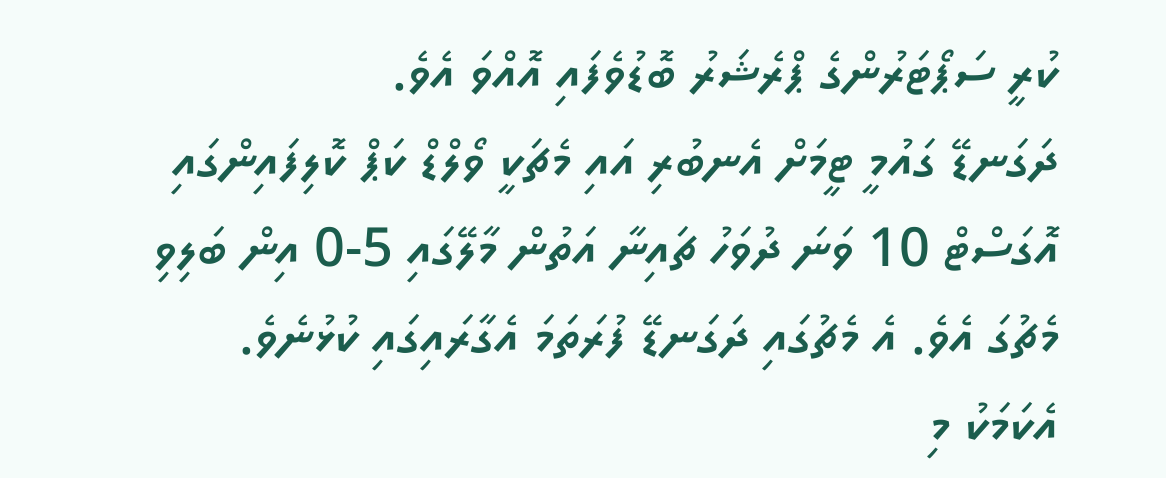ކުރީ ސަޕޯޓަރުންގެ ޕްރެޝަރު ބޮޑުވެފައި އޮއްވަ އެވެ.
ދަގަނޑޭ ގައުމީ ޓީމަށް އެނބުރި އައި މެޗަކީ ވޯލްޑް ކަޕް ކޮލިފައިންގައި އޮގަސްޓް 10 ވަނަ ދުވަހު ޗައިނާ އަތުން މާލޭގައި 5-0 އިން ބަލިވި މެޗުގަ އެވެ. އެ މެޗުގައި ދަގަނޑޭ ފުރަތަމަ އެގާރައިގައި ކުޅުނެވެ. އެކަމަކު މި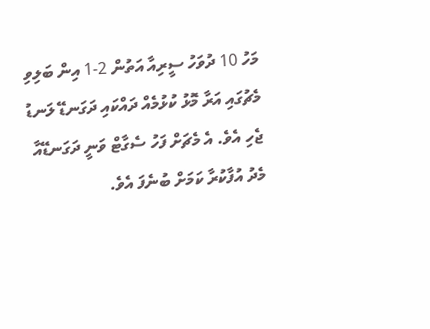މަހު 10 ދުވަހު ސީރިއާ އަތުން 2-1 އިން ބަލިވި މެޗުގައި އަރާ މޮޅު ކުޅުމެއް ދައްކައި ދަގަނޑޭ ލަނޑު ޖެހި އެވެ. އެ މެޗަށް ފަހު ސެގާޓް ވަނީ ދަގަނޑޭއާ މެދު އުފާކުރާ ކަމަށް ބުނެފަ އެވެ.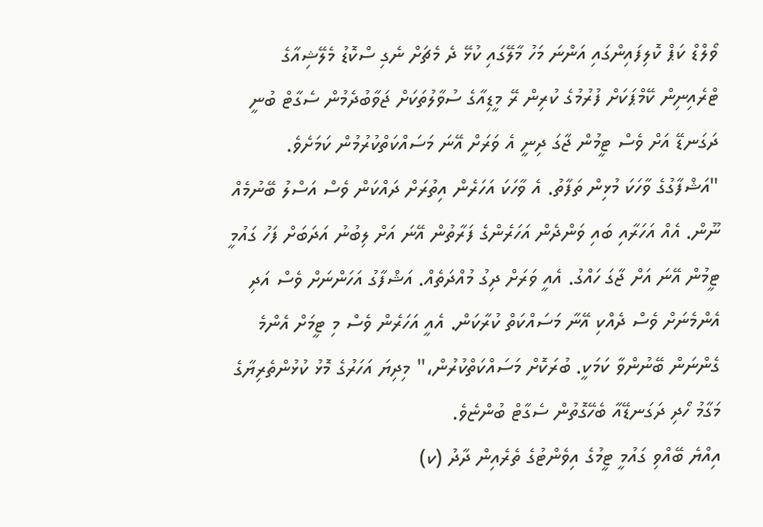ވޯލްޑް ކަޕް ކޮލިފައިންގައި އަންނަ މަހު މާލޭގައި ކުޅޭ ދެ މެޗަށް ނެގި ސްކޮޑު މެލޭޝިއާގެ ޓްރެއިނިން ކޭމްޕަކަށް ފުރުމުގެ ކުރިން ރޭ މީޑިއާގެ ސުވާލުތަކަށް ޖަވާބުދެމުން ސެގާޓް ބުނީ ދަގަނޑޭ އަށް ވެސް ޓީމުން ޖާގަ ދިނީ އެ ވަރަށް އޭނަ މަސައްކަތްކުރުމުން ކަމަށެވެ.
"އަޝްފާގުގެ ވާހަކަ މުޅިން ތަފާތު. އެ ވާހަކަ އަހަރެން އިތުރަށް ދައްކަން ވެސް އަސްލު ބޭނުމެއް ނޫން. އެއް އަހަރާއި ބައި ވަންދެން އަހަރެންގެ ފަރާތުން އޭނަ އަށް ލިބުނު އަދަބަށް ފަހު ގައުމީ ޓީމުން އޭނަ އަށް ޖާގަ ހައްގު. އެއީ ވަރަށް ދިގު މުއްދަތެއް. އަޝްފާގު އަހަންނަށް ވެސް އަދި އެންމެނަށް ވެސް ދެއްކި އޭނާ މަސައްކަތް ކުރާކަން. އެއީ އަހަރެން ވެސް މި ޓީމަށް އެންމެ ގެންނަން ބޭނުންވާ ކަމަކީ. ބުރަކޮށް މަސައްކަތްކުރުން،" މިދިޔަ އަހަރުގެ މޮޅު ކުޅުންތެރިޔާގެ މަގާމު ހޯދި ދަގަނޑޭއާ ބެހޭގޮތުން ސެގާޓް ބުންޏެވެ.
އިއްޔެ ބޭއްވި ގައުމީ ޓީމުގެ އިވެންޓުގެ ތެރެއިން ދާދު (ކ)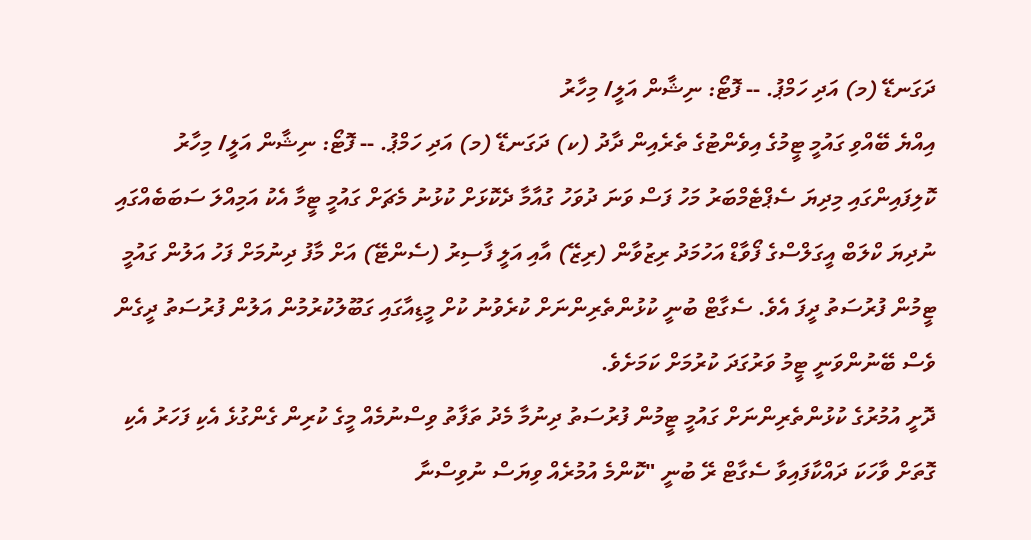ދަގަނޑޭ (މ) އަދި ހަމްޕު. -- ފޮޓޯ: ނިޝާން އަލީ/ މިހާރު
އިއްޔެ ބޭއްވި ގައުމީ ޓީމުގެ އިވެންޓުގެ ތެރެއިން ދާދު (ކ) ދަގަނޑޭ (މ) އަދި ހަމްޕު. -- ފޮޓޯ: ނިޝާން އަލީ/ މިހާރު
ކޮލިފައިންގައި މިދިޔަ ސެޕްޓެމްބަރު މަހު ފަސް ވަނަ ދުވަހު ގުއާމާ ދެކޮޅަށް ކުޅުނު މެޗަށް ގައުމީ ޓީމާ އެކު އަމިއްލަ ސަބަބެއްގައި ނުދިޔަ ކްލަބް އީގަލްސްގެ ފޯވާޑް އަހުމަދު ރިޒުވާން (ރިޒޭ) އާއި އަލީ ފާސިރު (ސެންޓޭ) އަށް މާފު ދިނުމަށް ފަހު އަލުން ގައުމީ ޓީމުން ފުރުސަތު ދީފަ އެވެ. ސެގާޓް ބުނީ ކުޅުންތެރިންނަށް ކުރެވުނު ކުށް މީޑިއާގައި ގަބޫލުކުރުމުން އަލުން ފުރުސަތު ދީގެން ވެސް ބޭނުންވަނީ ޓީމު ވަރުގަދަ ކުރުމަށް ކަމަށެވެ.
ދޮށީ އުމުރުގެ ކުޅުންތެރިންނަށް ގައުމީ ޓީމުން ފުރުސަތު ދިނުމާ މެދު ތަފާތު ވިސްނުމެއް މީގެ ކުރިން ގެންގުޅެ އެކި ފަހަރު އެކި ގޮތަށް ވާހަކަ ދައްކާފައިވާ ސެގާޓް ރޭ ބުނީ "ކޮންމެ އުމުރެއް ވިޔަސް ނުވިސްނާ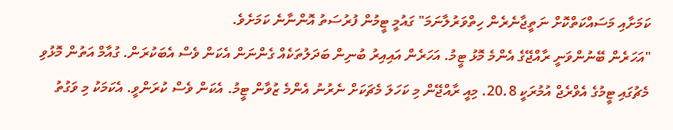ކަމަށާއި މަސައްކަތްކޮށް ނަތީޖާނެރެން ހިތްވަރުލާނަމަ" ގައުމީ ޓީމުން ފުރުސަތު އޮންނާނެ ކަމަށެވެ.
"އަހަރެން ބޭނުންވަނީ ރާއްޖޭގެ އެންމެ މޮޅު ޓީމު. އަހަރެން އައިއިރު ބުނިން ބަދަލުތަކެއް ގެންނަން އެކަން ވެސް އެބަކުރަން. ގުއާމް އަތުން މޮޅުވި މެޗުގައި ޓީމުގެ އެވްރެޖް އުމުރަކީ 20.8. މިއީ ރާއްޖޭން މި ކަހަލަ މެޗަކަށް ނެރުނު އެންމެ ޒުވާން ޓީމު. އެކަން ވެސް ކުރަންވީ. އެކަމަކު މި ވަގުތު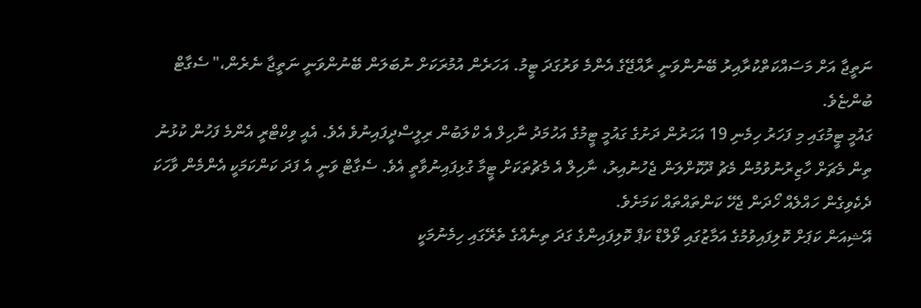ނަތީޖާ އަށް މަސައްކަތްކުރާއިރު ބޭނުންވަނީ ރާއްޖޭގެ އެންމެ ވަރުގަދަ ޓީމު. އަހަރެން އުމުރަކަށް ނުބަލަން ބޭނުންވަނީ ނަތީޖާ ނެރެން،" ސެގާޓް ބުންޏެވެ.
ގައުމީ ޓީމުގައި މި ފަހަރު ހިމެނި 19 އަހަރުން ދަށުގެ ގައުމީ ޓީމުގެ އަހުމަދު ނާހިލް އެ ކްލަބުން ރިލީސްދީފައިނުވެ އެވެ. އެއީ ވިކްޓްރީ އެންމެ ފަހުން ކުޅުނު ތިން މެޗަށް ހާޒިރުނުވުމުން މެޗު ދޫކޮށްލަން ޖެހުނުއިރު، ނާހިލް އެ މެޗުތަކަށް ޓީމާ ގުޅިފައިނުވާތީ އެވެ. ސެގާޓް ވަނީ އެ ފަދަ ކަންކަމަކީ އެންމެން ވާހަކަ ދެކެވިގެން ހައްލެއް ހޯދަން ޖެހޭ ކަންތައްތައް ކަމަށެވެ.
އޭޝިއަން ކަޕަށް ކޮލިފައިވުމުގެ އަމާޒުގައި ވޯލްޑް ކަޕް ކޮލިފައިންގެ ގަދަ ތިނެއްގެ ތެރޭގައި ހިމެނުމަކީ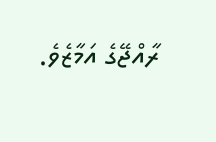ރާއްޖޭގެ އަމާޒެވެ.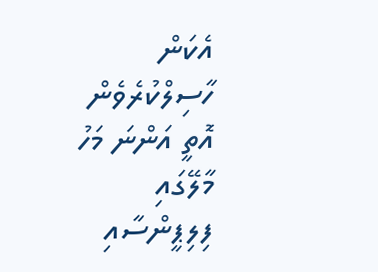އެކަން ހާސިލްކުރެވެން އޮތީ އަންނަ މަހު މާލޭގައި ފިލިޕީންސާއި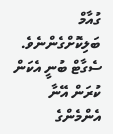ގުއާމް ބަލިކޮށްގެންނެވެ. ސެގާޓް ބުނީ އެކަން ކުރަން އޭނާ އެންމެންގެ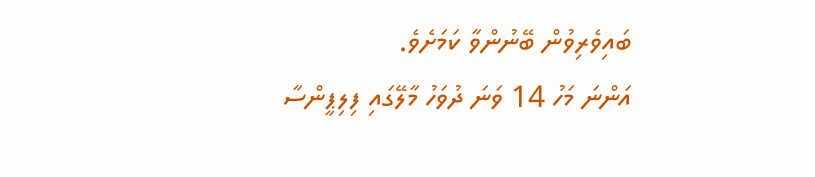ބައިވެރިވުން ބޭނުންވާ ކަމަށެވެ.
އަންނަ މަހު 14 ވަނަ ދުވަހު މާލޭގައި ފިލިޕީންސާ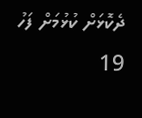ދެކޮޅަށް ކުޅުމަށް ފަހު 19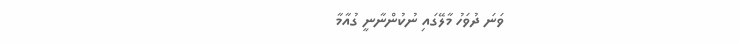ވަނަ ދުވަހު މާލޭގައި ނުކުންނާނީ ގުއާމާ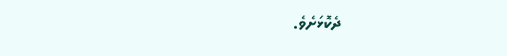ދެކޮޅަށެވެ.